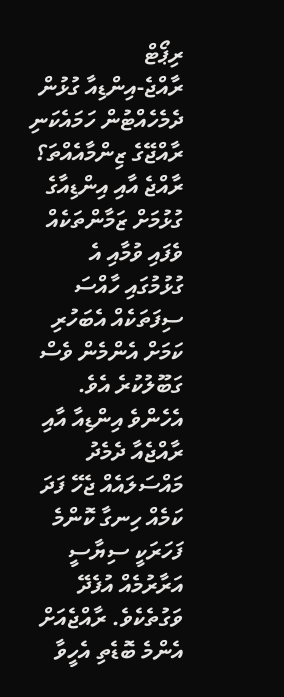ރިޕޯޓް
ރާއްޖެ-އިންޑިއާ ގުޅުން ދެމެހެއްޓުން ހަމައެކަނި ރާއްޖޭގެ ޒިންމާއެއްތަ؟
ރާއްޖެ އާއި އިންޑިއާގެ ގުޅުމަށް ޒަމާންތަކެއް ވެފައި ވުމާއި އެ ގުޅުމުގައި ހާއްސަ ސިފަތަކެއް އެބަހުރި ކަމަށް އެންމެން ވެސް ގަބޫލުކުރެ އެވެ. އެހެންވެ އިންޑިއާ އާއި ރާއްޖެއާ ދެމެދު މައްސަލައެއް ޖެހޭ ފަދަ ކަމެއް ހިނގާ ކޮންމެ ފަހަރަކީ ސިޔާސީ އަރާރުމެއް އުފެދޭ ވަގުތެކެވެ. ރާއްޖެއަށް އެންމެ ބޮޑެތި އެހީވާ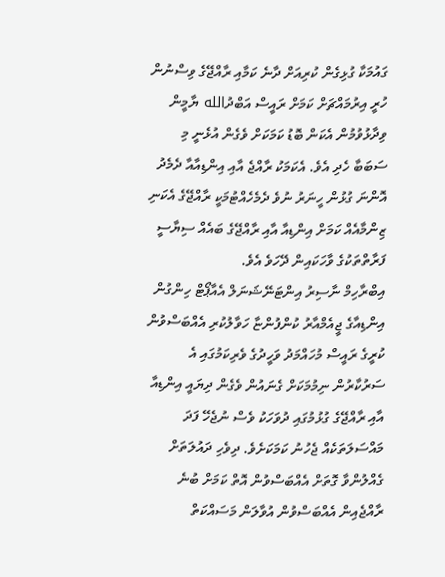ގައުމަކާ ގުޅިގެން ކުރިއަށް ދާނެ ކަމާއި ރާއްޖޭގެ ވިސްނުން ހުރީ އިރުމައްޗަށް ކަމަށް ރައީސް އަބްދުالله ޔާމީން ވިދާޅުވުމުން އެކަން ބޮޑު ކަމަކަށް ވެގެން އުޅެނީ މި ސަބަބާ ހެދި އެވެ. އެކަމަކު ރާއްޖެ އާއި އިންޑިއާއާ ދެމެދު އޮންނަ ގުޅުން ހީނަރު ނުވެ ދެމެހެއްޓުމަކީ ރާއްޖޭގެ އެކަނި ޒިންމާއެއް ކަމަށް އިންޑިއާ އާއި ރާއްޖޭގެ ބައެއް ސިޔާސީ ފަރާތްތަކުގެ ވާހަކައިން ދޭހަވެ އެވެ.
އިބްރާހިމް ނާސިރު އިންޓަނޭޝަނަލް އެއާޕޯޓް ހިންގުން އިންޑިއާގެ ޖީއެމްއާރު ކުންފުންޏާ ހަވާލުކުރި އެއްބަސްވުން ކުރީގެ ރައީސް މުހައްމަދު ވަހީދުގެ ވެރިކަމުގައި އެ ސަރުކާރުން ނިމުމަކަށް ގެނައުން ވެގެން ދިޔައީ އިންޑިއާ އާއި ރާއްޖޭގެ ގުޅުމުގައި ދުވަހަކު ވެސް ނުޖެހޭ ފަދަ މައްސަލަތަކެއް ޖެހުނު ކަމަކަށެވެ. ދިވެހި ދައުލަތަށް ގެއްލުންވާ ގޮތަށް އެއްބަސްވުން އޮތް ކަމަށް ބުނެ ރާއްޖެއިން އެއްބަސްވުން އުވާލަން މަސައްކަތް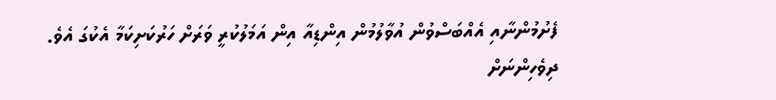ފެށުމުންނާއި އެއްބަސްވުން އުވާލުމުން އިންޑިއާ އިން އަމަލުކުރީ ވަރަށް ހަރުކަށިކަމާ އެކުގަ އެވެ. ދިވެހިންނަށް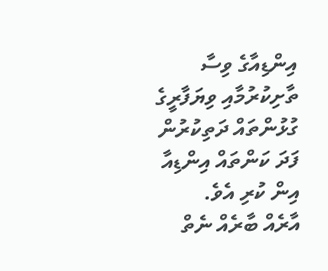އިންޑިއާގެ ވިސާ ތާށިކުރުމާއި ވިޔަފާރީގެ ގުޅުންތައް ދަތިކުރުން ފަދަ ކަންތައް އިންޑިއާ އިން ކުރި އެވެ.
އާރެއް ބާރެއް ނެތް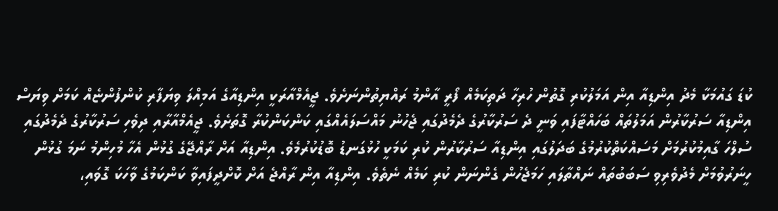ކުޑަ ގައުމަކާ މެދު އިންޑިއާ އިން އަމަލުކުރި ގޮތުން ހުރިހާ ދަތިކަމެއް ފޯރީ އާންމު ރައްޔިތުންނަށެވެ. ޖީއެމްއާރަކީ އިންޑިއާގެ އަމިއްލަ ވިޔަފާރި ކުންފުންޏެއް ކަމަށް ވިޔަސް އިންޑިއާ ސަރުކާރުން އަމަލުތައް ބަހައްޓާފައި ވަނީ ދެ ސަރުކާރުގެ ދެމެދުގައި ޖެހުނު މައްސަލައެއްގައި ކަންކަންކުރާ ގޮތަށެވެ. ޖީއެމްއާރާއި ދިވެހި ސަރުކާރުގެ ދެމެދުގައި ސުލްހަ ގާއިމުކުރުމަށް މަސައްކަތްކުރުމުގެ ބަދަލުގައި އިންޑިއާ ސަރުކާރުން ކުރި ކަމަކީ ހުޅުގަނޑު ބޮޑުކުރުމެވެ. އިންޑިއާ އަށް ރާއްޖޭގެ ގުޅުން އެހާ މުހިންމު ނަމަ ގުޅުން ހީނަރުވުމަށް މެދުވެރިވި ސަބަބުތައް ނައްތާލައި ހަމަޖެހުން ގެންނަން ކުރި ކަމެއް ނެތެވެ. އިންޑިއާ އިން ރާއްޖެ އަށް ކޮށްދީފައިވާ ކަންކަމުގެ ވާހަކަ ގޮވައި،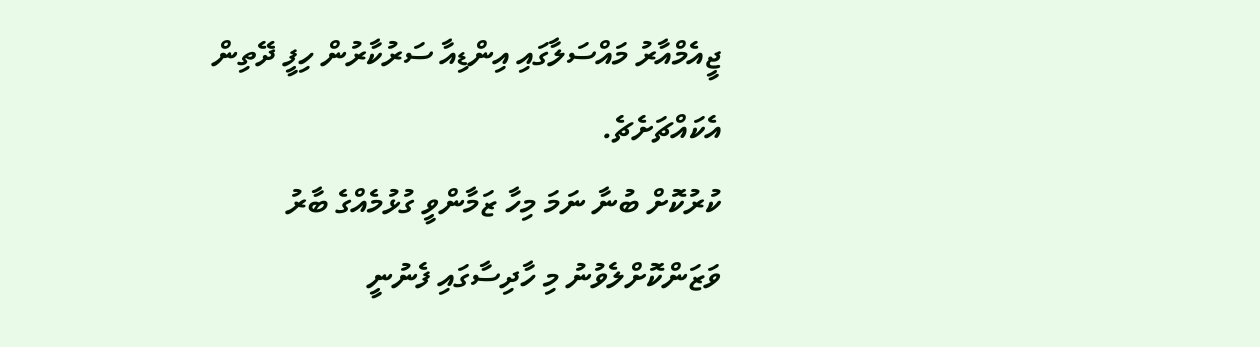ޖީއެމްއާރު މައްސަލާގައި އިންޑިއާ ސަރުކާރުން ހިފީ ދޭތިން އެކައްޗަށެޗެ.
ކުރުކޮށް ބުނާ ނަމަ މިހާ ޒަމާންވީ ގުޅުމެއްގެ ބާރު ވަޒަންކޮށްލެވުނު މި ހާދިސާގައި ފެނުނީ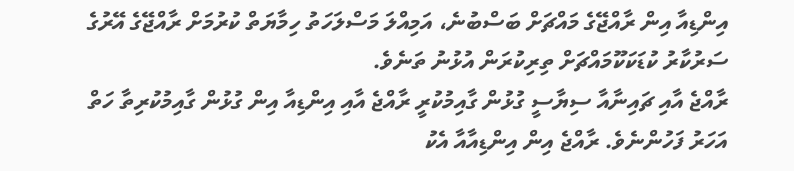އިންޑިއާ އިން ރާއްޖޭގެ މައްޗަށް ބަސްބުނެ، އަމިއްލަ މަސްލަހަތު ހިމާޔަތް ކުރުމަށް ރާއްޖޭގެ އޭރުގެ ސަރުކާރު ކުޑަކަކޫމައްޗަށް ތިރިކުރަން އުޅުނު ތަނެވެ.
ރާއްޖެ އާއި ޗައިނާއާ ސިޔާސީ ގުޅުން ގާއިމުކުރީ ރާއްޖެ އާއި އިންޑިއާ އިން ގުޅުން ގާއިމުކުރިތާ ހަތް އަހަރު ފަހުންނެވެ. ރާއްޖެ އިން އިންޑިއާއާ އެކު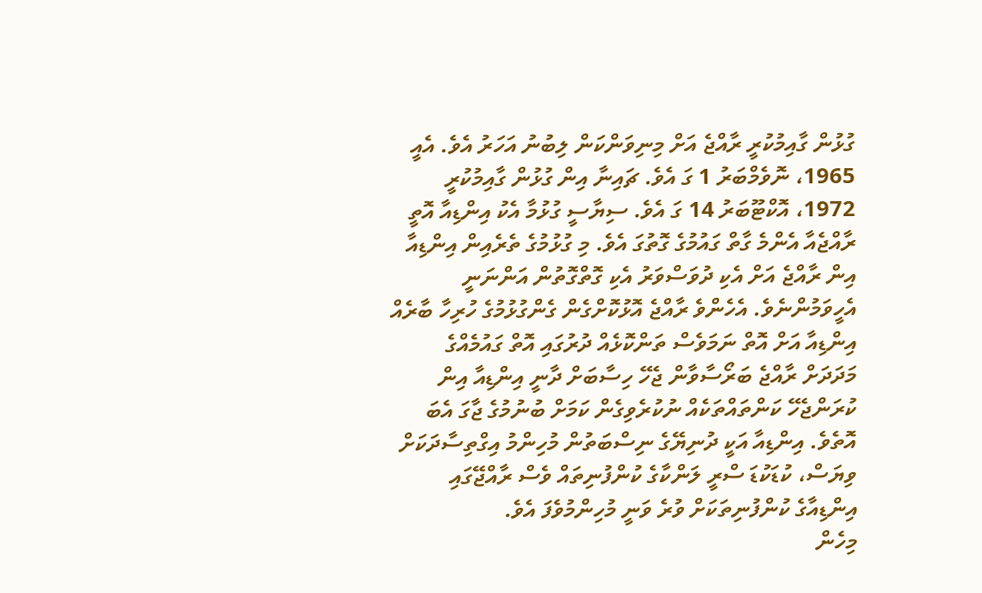ގުޅުން ގާއިމުކުރީ ރާއްޖެ އަށް މިނިވަންކަން ލިބުނު އަހަރު އެވެ. އެއީ 1965، ނޮވެމްބަރު 1 ގަ އެވެ. ޗައިނާ އިން ގުޅުން ގާއިމުކުރީ 1972، އޮކްޓޫބަރު 14 ގަ އެވެ. ސިޔާސީ ގުޅުމާ އެކު އިންޑިއާ އޮތީ ރާއްޖެއާ އެންމެ ގާތް ގައުމުގެ ގޮތުގަ އެވެ. މި ގުޅުމުގެ ތެރެއިން އިންޑިއާ އިން ރާއްޖެ އަށް އެކި ދުވަސްވަރު އެކި ގޮތްގޮތުން އަންނަނީ އެހީވަމުންނެވެ. އެހެންވެ ރާއްޖެ އޮޅުކޮށްގެން ގެންގުޅުމުގެ ހުރިހާ ބާރެއް އިންޑިއާ އަށް އޮތް ނަމަވެސް ތަންކޮޅެއް ދުރުގައި އޮތް ގައުމެއްގެ މަދަދަށް ރާއްޖެ ބަރޯސާވާން ޖެހޭ ހިސާބަށް ދާނީ އިންޑިއާ އިން ކުރަންޖެހޭ ކަންތައްތަކެއް ނުކުރެވިގެން ކަމަށް ބުނުމުގެ ޖާގަ އެބަ އޮތެވެ. އިންޑިއާ އަކީ ދުނިޔޭގެ ނިސްބަތުން މުހިންމު އިގްތިސާދަކަށް ވިޔަސް، ކުޑަކުޑަ ސްރީ ލަންކާގެ ކުންފުނިތައް ވެސް ރާއްޖޭގައި އިންޑިއާގެ ކުންފުނިތަކަށް ވުރެ ވަނީ މުހިންމުވެފަ އެވެ.
މިހެން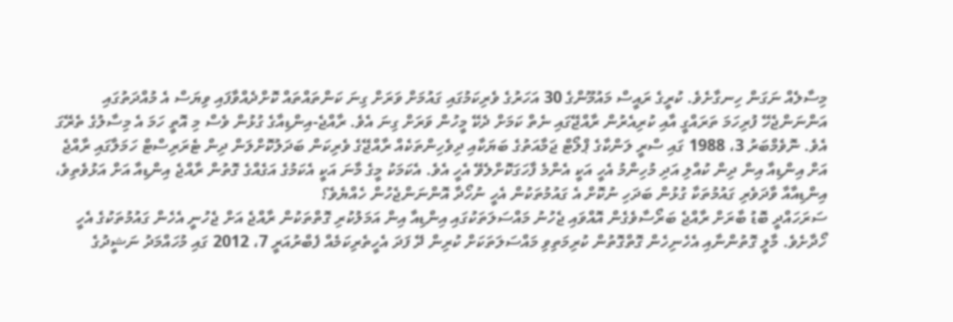މިސާލެއް ނަގަން ހިނގާށެވެ. ކުރީގެ ރައީސް މައުމޫންގެ 30 އަހަރުގެ ވެރިކަމުގައި ގައުމަށް ވަރަށް ގިނަ ކަންތައްތައް ކޮށްދެއްވާފައި ވިޔަސް އެ މުއްދަތުގައި އަންނަންޖެހޭ ފުރިހަމަ ތަރައްގީ އާއި ކުރިއެރުން ރާއްޖޭގައި ނެތް ކަމަށް ދެކޭ މީހުން ވަރަށް ގިނަ އެވެ. ރާއްޖެ-އިންޑިއާގެ ގުޅުން ވެސް މި އޮތީ ހަމަ އެ މިސާލުގެ ތެރޭގަ އެވެ. ނޮވެމްބަރު 3، 1988 ގައި ސްރީ ލަންކާގެ ޕްލޯޓް ޖަމާއަތުގެ ބަޔަކާއި ދިވެހިންތަކެއް ރާއްޖޭގެ ވެރިކަން ބަދަލުކޮށްލަން ދިން ޓެރަރިސްޓް ހަމަލާގައި ރާއްޖެ އަށް އިންޑިއާ އިން ދިން ކުއްލި އަދި މުހިންމު އެހީ އަކީ އެންމެ ފާހަގަކޮށްލެވޭ އެހީ އެވެ. އެކަމަކު މީގެ މާނަ އަކީ އެކަމުގެ އަގެއްގެ ގޮތުން ރާއްޖެ އިންޑިއާ އަށް އަޅުވެތިވެ، އިންޑިއާއާ ވާދަވެރި ގައުމުތަކާ ގުޅުން ބަދަހި ނުކޮށް އެ ގައުމުތަކުން އެހީ ނުހޯދާ އޮންނަންޖެހުން ހެއްޔެވެ؟
ސަރަހައްދީ ބޮޑު ބާރަށް ރާއްޖެ ބަރޯސާވެގެން އޮއްވައި ޖެހުނު މައްސަލަތަކުގައި އިންޑިއާ އިން އަމަލުކުރި ގޮތްތަކުން ރާއްޖެ އަށް ޖެހުނީ އެހެން ގައުމުތަކުގެ އެހީ ހޯދާށެވެ. މާލީ ގޮތުންނާއި އެހެނިހެން ގޮތްގޮތުން ކުރިމަތިވި މައްސަލަތަކަށް ކުރިން ދޭ ފަދަ އެހީތެރިކަމެއް ފެބްރުއަރީ 7، 2012 ގައި މުހައްމަދު ނަޝީދުގެ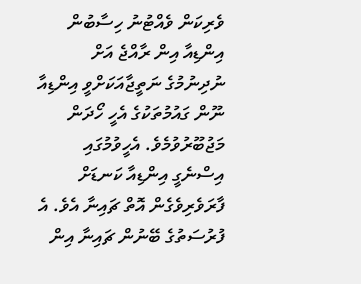ވެރިކަން ވެއްޓުނު ހިސާބުން އިންޑިއާ އިން ރާއްޖެ އަށް ނުދިނުމުގެ ނަތީޖާއަކަށްވީ އިންޑިއާ ނޫން ގައުމުތަކުގެ އެހީ ހޯދަން މަޖުބޫރުވުމެވެ. އެހީވުމުގައި އިސްނެގީ އިންޑިއާ ކަނޑަށް ފާރަވެރިވެގެން އޮތް ޗައިނާ އެވެ. އެ ފުރުސަތުގެ ބޭނުން ޗައިނާ އިން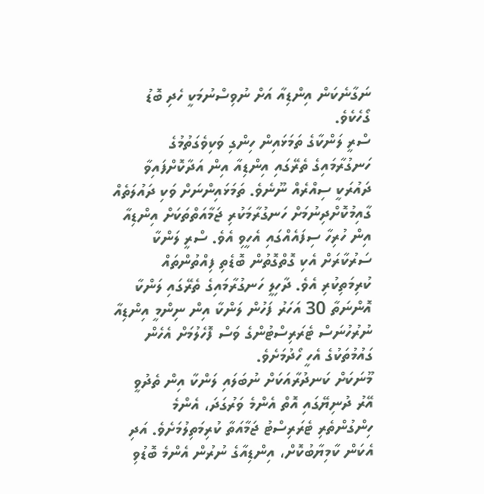ނަގާނެކަން އިންޑިއާ އަށް ނުވިސްނުމަކީ ހެދި ބޮޑު ގޯހެކެވެ.
ސްރީ ލަންކާގެ ތަމަޅައިން ހިންގި ވަކިވެގަތުމުގެ ހަނގުރާމައިގެ ތެރޭގައި އިންޑިއާ އިން އަދާކޮށްފައިވާ ދައުރަކީ ސިއްރެއް ނޫނެވެ. ތަމަޅައިންނަށް ވަކި ދައުލަތެއް ގާއިމުކޮށްދިނުމަށް ހަނގުރާމަކުރި ޖަމާއަތްތަކަށް އިންޑިއާ އިން ހުރިހާ ސިފައެއްގައި އެހީވި އެވެ. ސްރީ ލަންކާ ސަރުކާރަށް އެކި ގޮތްގޮތުން ބޮޑެތި ފިއްތުންތައް ކުރިމަތިކުރި އެވެ. ދާހިލީ ހަނގުރާމައިގެ ތެރޭގައި ލަންކާ އޮންނަތާ 30 އަހަރު ފަހުން ލަންކާ އިން ނިންމީ އިންޑިއާ ނުރުހުނަސް ޓެރަރިސްޓުންގެ ވަސް ފޮހެލުމަށް އެހެން ގައުމުތަކުގެ އެހީ ހޯދުމަށެވެ.
މޫނަކަށް ކަނދުރާއަކަށް ނުބަލައި ލަންކާ އިން ތެދުވީ އޭރު ދުނިޔޭގައި އޮތް އެންމެ ވަރުގަދަ، އެންމެ ހިންގުންތެރި ޓެރަރިސްޓު ޖަމާއަތާ ކުރިމަތިލުމަށެވެ. އަދި އެކަން ކާމިޔާބުކޮށް، އިންޑިއާގެ ނުރުން އެންމެ ބޮޑުވި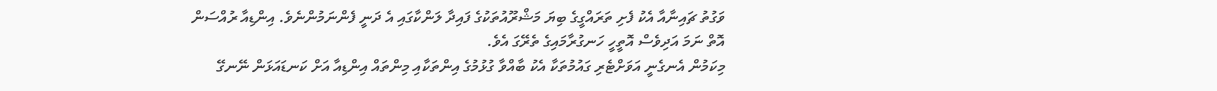ވަގުތު ޗައިނާއާ އެކު ފެށި ތަރައްގީގެ ބިޔަ މަޝްރޫއުތަކުގެ ފައިދާ ލަންކާގައި އެ ދަނީ ފެންނަމުންނެވެ. އިންޑިއާ ރުއްސަން އޮތް ނަމަ އަދިވެސް އޮތީހީ ހަނގުރާމައިގެ ތެރޭގަ އެވެ.
މިކަމުން އެނގެނީ އަވަށްޓެރި ގައުމުތަކާ އެކު ބާއްވާ ގުޅުމުގެ އިންތަކާއި މިންތައް އިންޑިއާ އަށް ކަނޑައަޅަން ނޭނގޭ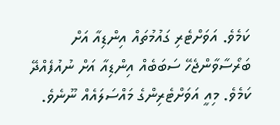ކަމެވެ. އަވަށްޓެރި ގައުމުތައް އިންޑިއާ އަށް ބަރޯސާވާންޖެހޭ ސަބަބެއް އިންޑިއާ އަށް ނުއުފެއްދޭ ކަމެވެ. މިއީ އަވަށްޓެރިންގެ މައްސަލައެއް ނޫނެވެ.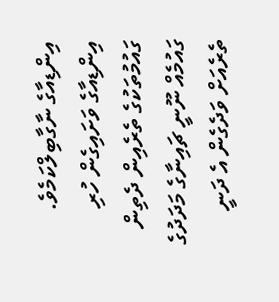އިންޑިއާގެ ނާގާބިލްކަމެވެ. އިންޑިއާގެ ވަށައިގެން ހުރި ގައުމުތަކުގެ ތެރެއިން ދެތިން ގައުމެއް ނޫނީ ޗައިނާގެ މަދަދުގެ ތެރެއަށް ވަދެގެން އެ ދަނީ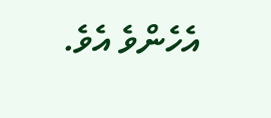އެހެންވެ އެވެ.